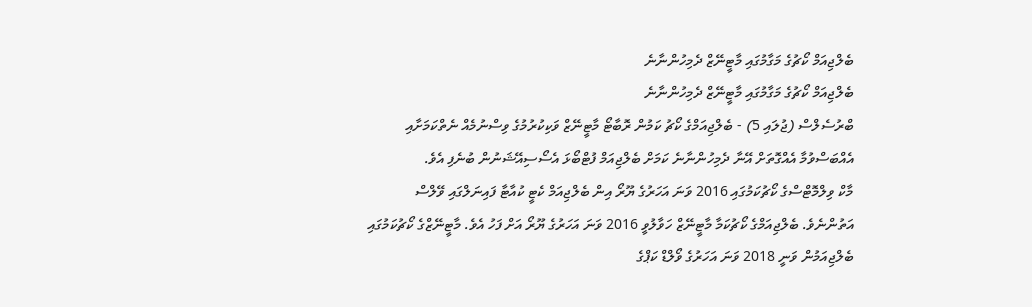ބެލްޖިއަމް ކޯޗުގެ މަގާމުގައި މާޓީނޭޒް ދެމިހުންނާނެ
ބެލްޖިއަމް ކޯޗުގެ މަގާމުގައި މާޓީނޭޒް ދެމިހުންނާނެ
ބްރުސެލްސް (ޖުލައި 5) - ބެލްޖިއަމްގެ ކޯޗު ކަމުން ރޮބާޓޯ މާޓީނޭޒް ވަކިކުރުމުގެ ވިސްނުމެއް ނެތްކަމަށާއި އެއްބަސްވުމާ އެއްގޮތަށް އޭނާ ދެމިހުންނާނެ ކަމަށް ބެލްޖިއަމް ފުޓްބޯޅަ އެސޯސިއޭޝަނުން ބުނެފި އެވެ.
މާކް ވިލްމޮޓްސްގެ ކޯޗުކަމުގައި 2016 ވަނަ އަހަރުގެ ޔޫރޯ އިން ބެލްޖިއަމް ކެޓީ ކުއާޓާ ފައިނަލްގައި ވޭލްސް އަތުންނެވެ. ބެލްޖިއަމްގެ ކޯޗުކަމާ މާޓީނޭޒް ހަވާލުވީ 2016 ވަނަ އަހަރުގެ ޔޫރޯ އަށް ފަހު އެވެ. މާޓީނޭޒްގެ ކޯޗުކަމުގައި ބެލްޖިއަމުން ވަނީ 2018 ވަނަ އަހަރުގެ ވޯލްޑް ކަޕްގެ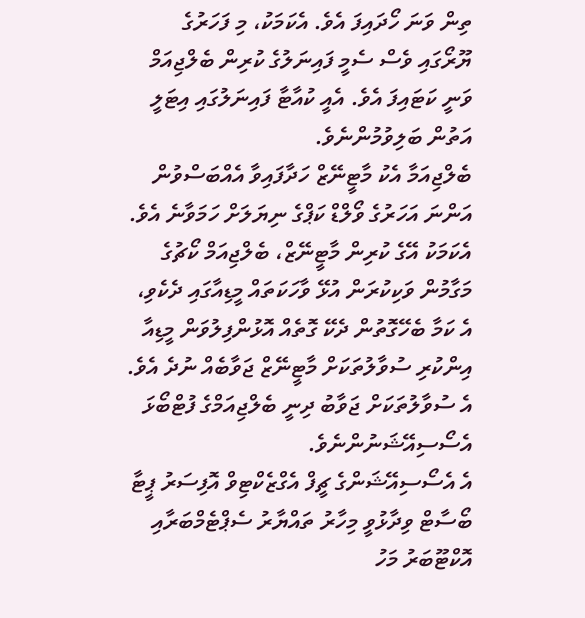ތިން ވަނަ ހޯދައިފަ އެވެ. އެކަމަކު، މި ފަހަރުގެ ޔޫރޯގައި ވެސް ސެމީ ފައިނަލުގެ ކުރިން ބެލްޖިއަމް ވަނީ ކަޓައިފަ އެވެ. އެއީ ކުއާޓާ ފައިނަލުގައި އިޓަލީ އަތުން ބަލިވުމުންނެވެ.
ބެލްޖިއަމާ އެކު މާޓީނޭޒް ހަދާފައިވާ އެއްބަސްވުން އަންނަ އަހަރުގެ ވޯލްޑް ކަޕްގެ ނިޔަލަށް ހަމަވާނެ އެވެ. އެކަމަކު އޭގެ ކުރިން މާޓީނޭޒް، ބެލްޖިއަމް ކޯޗުގެ މަގާމުން ވަކިކުރަން އުޅޭ ވާހަކަތައް މީޑިއާގައި ދެކެވި، އެ ކަމާ ބެހޭގޮތުން ދެކޭ ގޮތެއް އޮޅުންފިލުވަން މީޑިއާ އިންކުރި ސުވާލުތަކަށް މާޓީނޭޒް ޖަވާބެއް ނުދެ އެވެ. އެ ސުވާލުތަކަށް ޖަވާބު ދިނީ ބެލްޖިއަމްގެ ފުޓްބޯޅަ އެސޯސިއޭޝަނުންނެވެ.
އެ އެސޯސިއޭޝަންގެ ޗީފް އެގްޒެކްޓިވް އޮފިސަރު ޕީޓާ ބޯސާޓް ވިދާޅުވީ މިހާރު ތައްޔާރު ސެޕްޓެމްބަރާއި އޮކްޓޫބަރު މަހު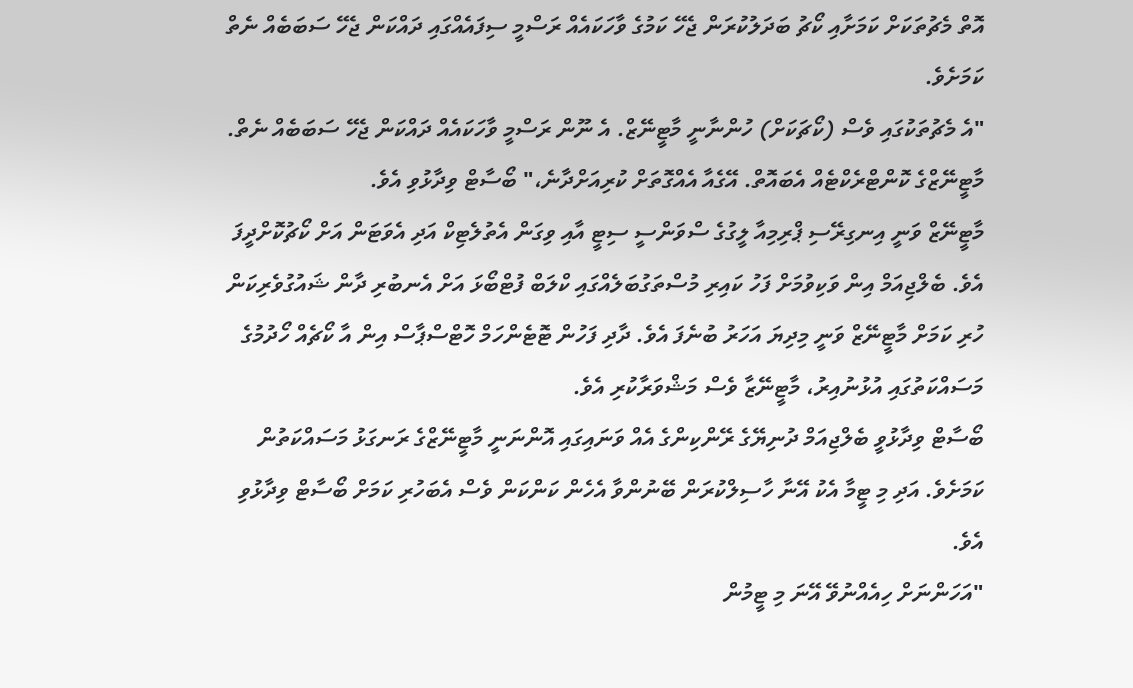އޮތް މެޗުތަކަށް ކަމަށާއި ކޯޗު ބަދަލުކުރަން ޖެހޭ ކަމުގެ ވާހަކައެއް ރަސްމީ ސިފައެއްގައި ދައްކަން ޖެހޭ ސަބަބެއް ނެތް ކަމަށެވެ.
"އެ މެޗުތަކުގައި ވެސް (ކޯޗަކަށް) ހުންނާނީ މާޓީނޭޒް. އެ ނޫން ރަސްމީ ވާހަކައެއް ދައްކަން ޖެހޭ ސަބަބެއް ނެތް. މާޓީނޭޒްގެ ކޮންޓްރެކްޓެއް އެބައޮތް. އޭގެއާ އެއްގޮތަށް ކުރިއަށްދާނެ،" ބޯސާޓް ވިދާޅުވި އެވެ.
މާޓީނޭޒް ވަނީ އިނގިރޭސި ޕްރިމިއާ ލީގުގެ ސްވަންސީ ސިޓީ އާއި ވިގަން އެތުލެޓިކް އަދި އެވަޓަން އަށް ކޯޗުކޮށްދީފަ އެވެ. ބެލްޖިއަމް އިން ވަކިވުމަށް ފަހު ކައިރި މުސްތަގުބަލެއްގައި ކްލަބް ފުޓްބޯޅަ އަށް އެނބުރި ދާން ޝައުގުވެރިކަން ހުރި ކަމަށް މާޓީނޭޒް ވަނީ މިދިޔަ އަހަރު ބުނެފަ އެވެ. ދާދި ފަހުން ޓޮޓެންހަމް ހޮޓްސްޕާސް އިން އާ ކޯޗެއް ހޯދުމުގެ މަސައްކަތުގައި އުޅުނުއިރު، މާޓީނޭޒާ ވެސް މަޝްވަރާކުރި އެވެ.
ބޯސާޓް ވިދާޅުވީ ބެލްޖިއަމް ދުނިޔޭގެ ރޭންކިންގެ އެއް ވަނައިގައި އޮންނަނީ މާޓީނޭޒްގެ ރަނގަޅު މަސައްކަތުން ކަމަށެވެ. އަދި މި ޓީމާ އެކު އޭނާ ހާސިލްކުރަން ބޭނުންވާ އެހެން ކަންކަން ވެސް އެބަހުރި ކަމަށް ބޯސާޓް ވިދާޅުވި އެވެ.
"އަހަންނަށް ހިއެއްނުވޭ އޭނަ މި ޓީމުން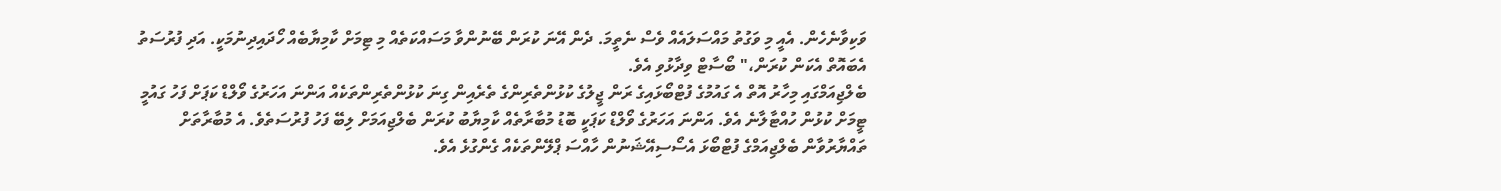ވަކިވާނެހެން. އެއީ މި ވަގުތު މައްސަލައެއް ވެސް ނެތީމަ. ދެން އޭނަ ކުރަން ބޭނުންވާ މަސައްކަތެއް މި ޓިމަށް ކާމިޔާބެއް ހޯދައިދިނުމަކީ. އަދި ފުރުސަތު އެބައޮތް އެކަން ކުރަން،" ބޯސާޓް ވިދާޅުވި އެވެ.
ބެލްޖިއަމްގައި މިހާރު އޮތް އެ ގައުމުގެ ފުޓްބޯޅައިގެ ރަން ޖީލުގެ ކުޅުންތެރިންގެ ތެރެއިން ގިނަ ކުޅުންތެރިންތަކެއް އަންނަ އަހަރުގެ ވޯލްޑް ކަޕަށް ފަހު ގައުމީ ޓީމަށް ކުޅުން ހުއްޓާލާނެ އެވެ. އަންނަ އަހަރުގެ ވޯލްޑް ކަޕަކީ ބޮޑު މުބާރާތެއް ކާމިޔާބު ކުރަން ބެލްޖިއަމަށް ލިބޭ ފަހު ފުރުސަތެވެ. އެ މުބާރާތަށް ތައްޔާރުވާން ބެލްޖިއަމްގެ ފުޓްބޯޅަ އެސޯސިއޭޝަނުން ހާއްސަ ޕްލޭންތަކެއް ގެންގުޅެ އެވެ.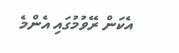އެކަން ރޭވުމުގައި އެންމެ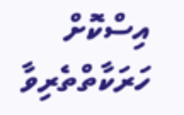އިސްކޮށް ހަރަކާތްތެރިވާ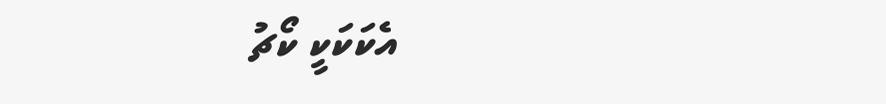އެކަކަކީ ކޯޗު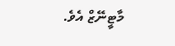މާޓީނޭޒް އެވެ.